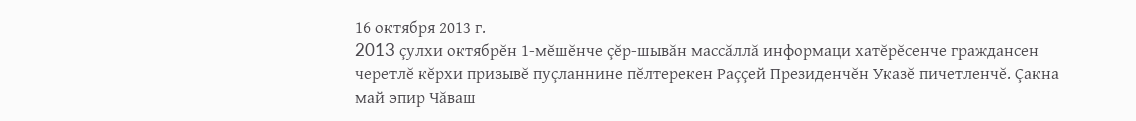16 октября 2013 г.
2013 çулхи октябрĕн 1-мĕшĕнче çĕр-шывăн массăллă информаци хатĕрĕсенче граждансен черетлĕ кĕрхи призывĕ пуçланнине пĕлтерекен Раççей Президенчĕн Указĕ пичетленчĕ. Çакна май эпир Чăваш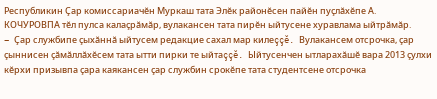Республикин Çар комиссариачĕн Муркаш тата Элĕк районĕсен пайĕн пуçлăхĕпе А. КОЧУРОВПА тĕл пулса калаçрăмăр, вулакансен тата пирĕн ыйтусене хуравлама ыйтрăмăр.
– Çар службипе çыхăннă ыйтусем редакцие сахал мар килеççĕ. Вулакансем отсрочка, çар çыннисен çăмăллăхĕсем тата ытти пирки те ыйтаççĕ. Ыйтусенчен ытларахăшĕ вара 2013 çулхи кĕрхи призывпа çара каякансен çар службин срокĕпе тата студентсене отсрочка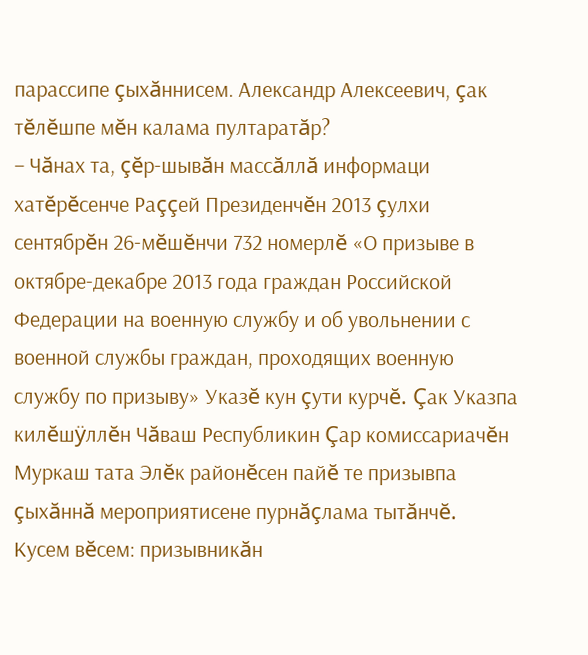парассипе çыхăннисем. Александр Алексеевич, çак тĕлĕшпе мĕн калама пултаратăр?
– Чăнах та, çĕр-шывăн массăллă информаци хатĕрĕсенче Раççей Президенчĕн 2013 çулхи сентябрĕн 26-мĕшĕнчи 732 номерлĕ «О призыве в октябре-декабре 2013 года граждан Российской Федерации на военную службу и об увольнении с военной службы граждан, проходящих военную службу по призыву» Указĕ кун çути курчĕ. Çак Указпа килĕшÿллĕн Чăваш Республикин Çар комиссариачĕн Муркаш тата Элĕк районĕсен пайĕ те призывпа çыхăннă мероприятисене пурнăçлама тытăнчĕ. Кусем вĕсем: призывникăн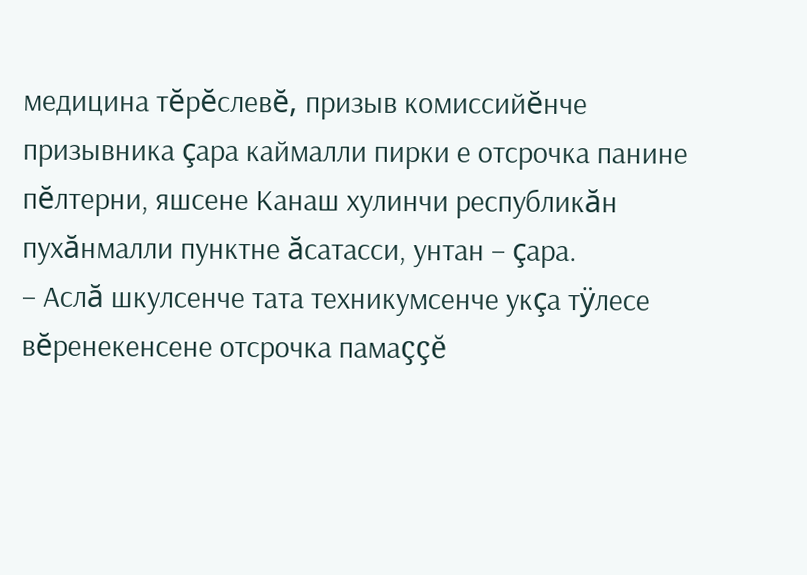медицина тĕрĕслевĕ, призыв комиссийĕнче призывника çара каймалли пирки е отсрочка панине пĕлтерни, яшсене Канаш хулинчи республикăн пухăнмалли пунктне ăсатасси, унтан – çара.
– Аслă шкулсенче тата техникумсенче укçа тÿлесе вĕренекенсене отсрочка памаççĕ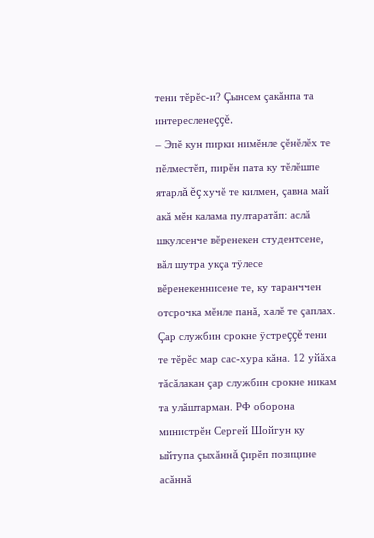тени тĕрĕс-и? Çынсем çакăнпа та интересленеççĕ.
– Эпĕ кун пирки нимĕнле çĕнĕлĕх те пĕлместĕп, пирĕн пата ку тĕлĕшпе ятарлă ĕç хучĕ те килмен, çавна май акă мĕн калама пултаратăп: аслă шкулсенче вĕренекен студентсене, вăл шутра укçа тÿлесе вĕренекеннисене те, ку таранччен отсрочка мĕнле панă, халĕ те çаплах. Çар службин срокне ÿстреççĕ тени те тĕрĕс мар сас-хура кăна. 12 уйăха тăсăлакан çар службин срокне никам та улăштарман. РФ оборона министрĕн Сергей Шойгун ку ыйтупа çыхăннă çирĕп позицине асăннă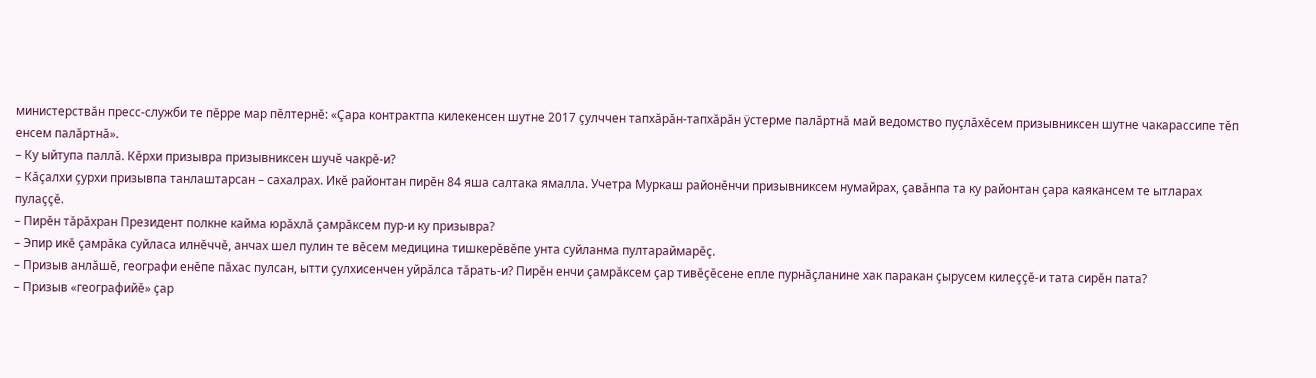министерствăн пресс-служби те пĕрре мар пĕлтернĕ: «Çара контрактпа килекенсен шутне 2017 çулччен тапхăрăн-тапхăрăн ÿстерме палăртнă май ведомство пуçлăхĕсем призывниксен шутне чакарассипе тĕп енсем палăртнă».
– Ку ыйтупа паллă. Кĕрхи призывра призывниксен шучĕ чакрĕ-и?
– Кăçалхи çурхи призывпа танлаштарсан – сахалрах. Икĕ районтан пирĕн 84 яша салтака ямалла. Учетра Муркаш районĕнчи призывниксем нумайрах, çавăнпа та ку районтан çара каякансем те ытларах пулаççĕ.
– Пирĕн тăрăхран Президент полкне кайма юрăхлă çамрăксем пур-и ку призывра?
– Эпир икĕ çамрăка суйласа илнĕччĕ, анчах шел пулин те вĕсем медицина тишкерĕвĕпе унта суйланма пултараймарĕç.
– Призыв анлăшĕ, географи енĕпе пăхас пулсан, ытти çулхисенчен уйрăлса тăрать-и? Пирĕн енчи çамрăксем çар тивĕçĕсене епле пурнăçланине хак паракан çырусем килеççĕ-и тата сирĕн пата?
– Призыв «географийĕ» çар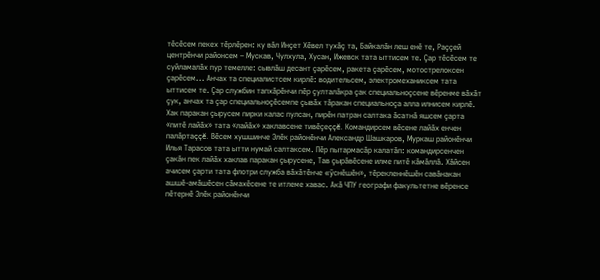тĕсĕсем пекех тĕрлĕрен: ку вăл Инçет Хĕвел тухăç та, Байкалăн леш енĕ те, Раççей центрĕнчи районсем – Мускав, Чулхула, Хусан, Ижевск тата ыттисем те. Çар тĕсĕсем те суйламалăх пур темелле: сывлăш десант çарĕсем, ракета çарĕсем, мотострелоксен çарĕсем... Анчах та специалистсем кирлĕ: водительсем, электромеханиксем тата ыттисем те. Çар службин тапхăрĕнчи пĕр çулталăкра çак специальноçсене вĕренме вăхăт çук, анчах та çар специальноçĕсемпе çывăх тăракан специальноçа алла илнисем кирлĕ.
Хак паракан çырусем пирки калас пулсан, пирĕн патран салтака ăсатнă яшсем çарта «питĕ лайăх» тата «лайăх» хаклавсене тивĕçеççĕ. Командирсем вĕсене лайăх енчен палăртаççĕ. Вĕсем хушшинче Элĕк районĕнчи Александр Шашкаров, Муркаш районĕнчи Илья Тарасов тата ытти нумай салтаксем. Пĕр пытармасăр калатăп: командирсенчен çакăн пек лайăх хаклав паракан çырусене, Тав çырăвĕсене илме питĕ кăмăллă. Хăйсен ачисем çарти тата флотри служба вăхăтĕнче «ÿснĕшĕн», тĕрекленнĕшĕн савăнакан ашшĕ-амăшĕсен сăмахĕсене те итлеме хавас. Акă ЧПУ географи факультетне вĕренсе пĕтернĕ Элĕк районĕнчи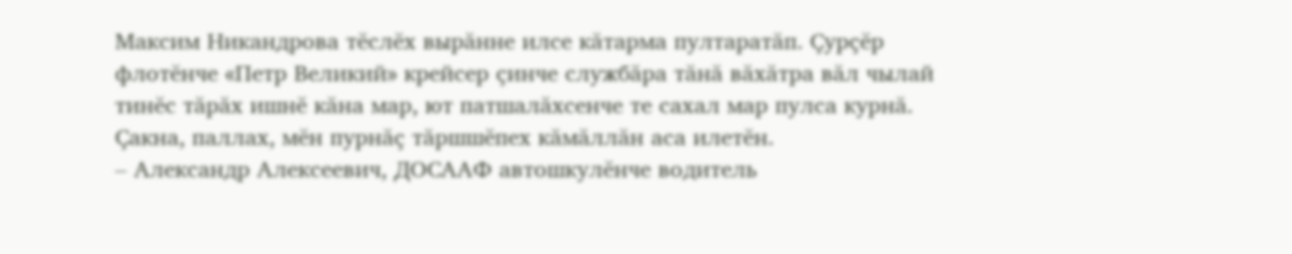Максим Никандрова тĕслĕх вырăнне илсе кăтарма пултаратăп. Çурçĕр флотĕнче «Петр Великий» крейсер çинче службăра тăнă вăхăтра вăл чылай тинĕс тăрăх ишнĕ кăна мар, ют патшалăхсенче те сахал мар пулса курнă. Çакна, паллах, мĕн пурнăç тăршшĕпех кăмăллăн аса илетĕн.
– Александр Алексеевич, ДОСААФ автошкулĕнче водитель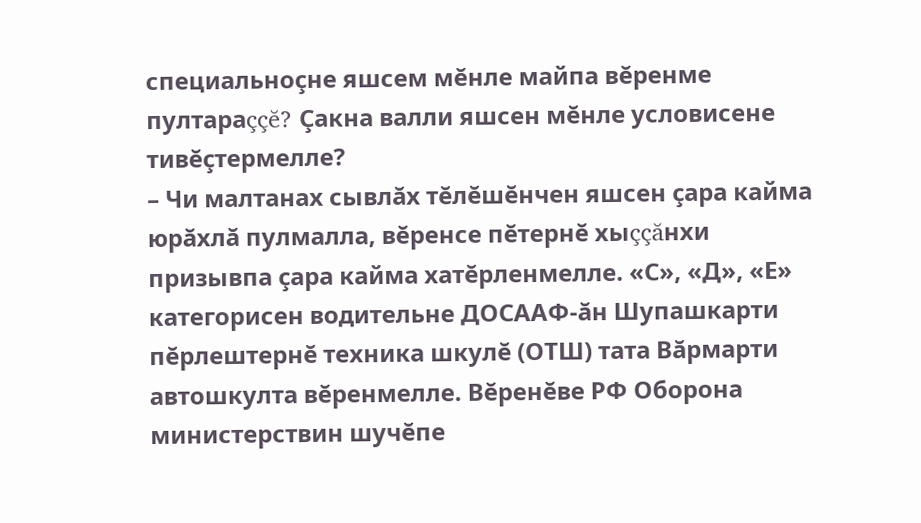специальноçне яшсем мĕнле майпа вĕренме пултараççĕ? Çакна валли яшсен мĕнле условисене тивĕçтермелле?
– Чи малтанах сывлăх тĕлĕшĕнчен яшсен çара кайма юрăхлă пулмалла, вĕренсе пĕтернĕ хыççăнхи призывпа çара кайма хатĕрленмелле. «С», «Д», «Е» категорисен водительне ДОСААФ-ăн Шупашкарти пĕрлештернĕ техника шкулĕ (ОТШ) тата Вăрмарти автошкулта вĕренмелле. Вĕренĕве РФ Оборона министерствин шучĕпе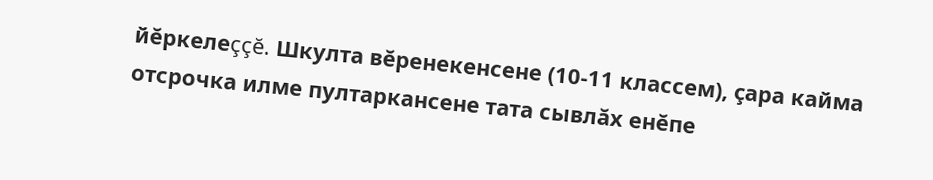йĕркелеççĕ. Шкулта вĕренекенсене (10-11 классем), çара кайма отсрочка илме пултаркансене тата сывлăх енĕпе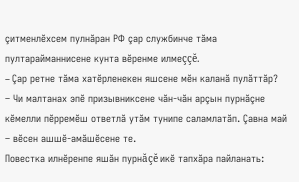çитменлĕхсем пулнăран РФ çар службинче тăма пултарайманнисене кунта вĕренме илмеççĕ.
– Çар ретне тăма хатĕрленекен яшсене мĕн каланă пулăттăр?
– Чи малтанах эпĕ призывниксене чăн-чăн арçын пурнăçне кĕмелли пĕрремĕш ответлă утăм тунипе саламлатăп. Çавна май – вĕсен ашшĕ-амăшĕсене те.
Повестка илнĕренпе яшăн пурнăçĕ икĕ тапхăра пайланать: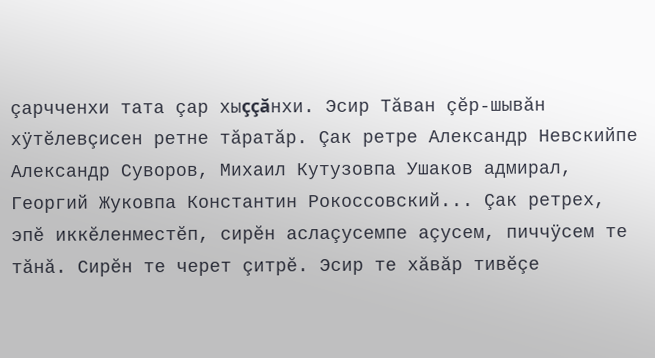çарчченхи тата çар хыççăнхи. Эсир Тăван çĕр-шывăн хÿтĕлевçисен ретне тăратăр. Çак ретре Александр Невскийпе Александр Суворов, Михаил Кутузовпа Ушаков адмирал, Георгий Жуковпа Константин Рокоссовский... Çак ретрех, эпĕ иккĕленместĕп, сирĕн аслаçусемпе аçусем, пиччÿсем те тăнă. Сирĕн те черет çитрĕ. Эсир те хăвăр тивĕçе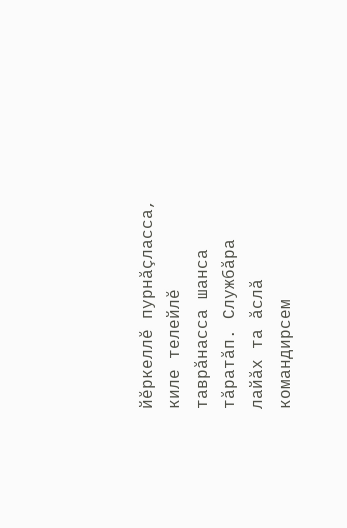йĕркеллĕ пурнăçласса, киле телейлĕ таврăнасса шанса тăратăп. Службăра лайăх та ăслă командирсем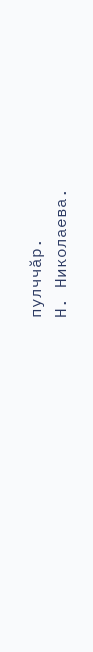пулччăр.
Н. Николаева.